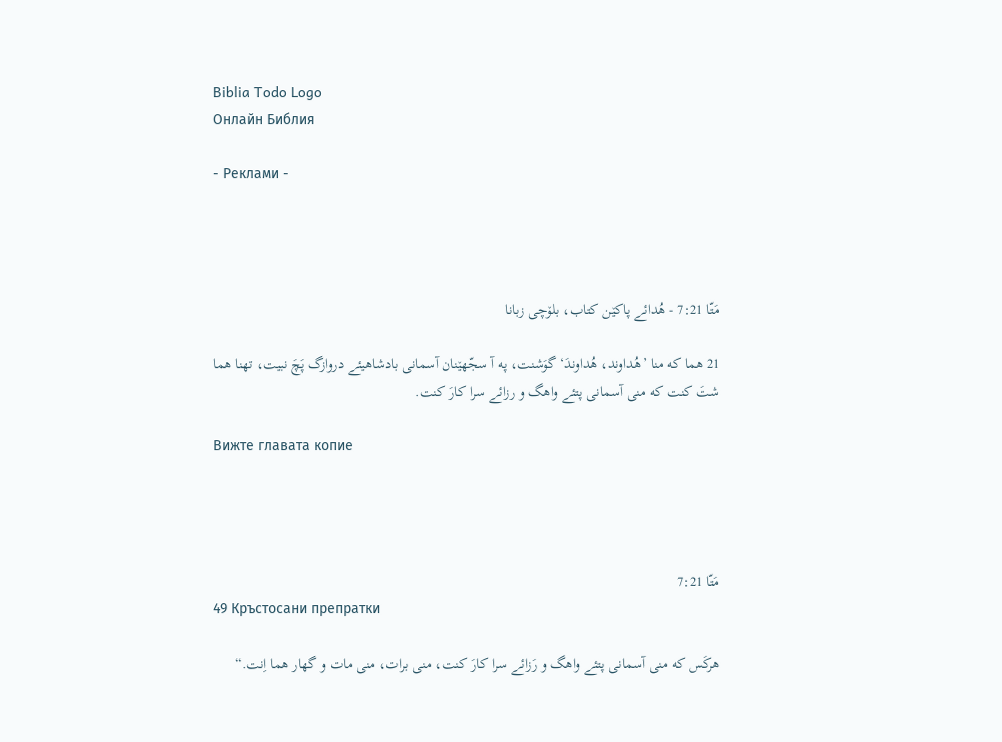Biblia Todo Logo
Онлайн Библия

- Реклами -




مَتّا 7:21 - هُدائے پاکێن کتاب، بلۆچی زبانا

21 هما که منا ’هُداوند، هُداوندَ‘ گوَشنت، په آ سجّهێنان آسمانی بادشاهیئے دروازگ پَچَ نبیت، تهنا هما شتَ کنت که منی آسمانی پتئے واهگ و رزائے سرا کارَ کنت.

Вижте главата копие




مَتّا 7:21
49 Кръстосани препратки

هرکَس که منی آسمانی پتئے واهگ و رَزائے سرا کارَ کنت، منی برات، منی مات و گهار هما اِنت.“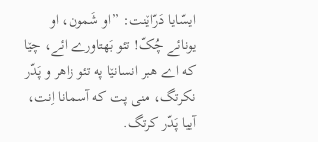ایسّایا دَرّاێنت: ”او شَمون، او یونائے چُکّ! تئو بَهتاورے ائے، چێا که اے هبر انسانێا په تئو زاهر و پَدّر نکرتگ، منی پت که آسمانا اِنت، آییا پَدّر کرتگ.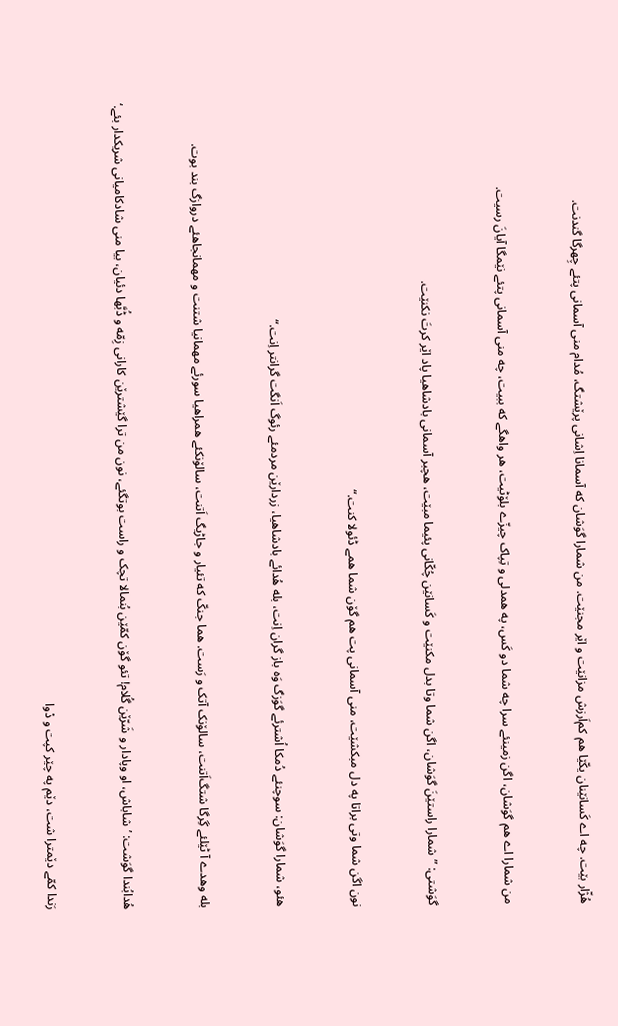هُژّار بێت. چه اے کَسانێنان یکّێا هم کم‌اَرزش مزانێت و اێر مجنێت. من شمارا گوَشان که آسمانا اِشانی پرێشتگ، مُدام منی آسمانی پتئے چِهرگا گندنت.


من شمارا اے هم گوَشان، اگن زمینئے سرا چه شما دو کَس، په همدلی و تِپاک چیزّے بلۆٹیت، هر واهگے که ببیت، چه منی آسمانی پتئے نێمگا آیانَ رسیت.


گوَشتی: ”شمارا راستێنَ گوَشان، اگن شما وتا بدل مکنێت و کَسانێن چُکّانی پئیما مبێت، هچبر آسمانی بادشاهیا پاد اێر کرتَ نکنێت.


نون اگن شما وتی براتا په دل مبکشێت، منی آسمانی پت هم گۆن شما همے ڈئولا کنت.“


هئو، شمارا گوَشان: سوچنئے دُمکا اُشترئے گوَزگ وَه باز گران اِنت، بله هُدائے بادشاهیا، زردارێن مردمئے رئوگ اَنگت گرانتر اِنت.“


بله وهدے آ ٹێلئے گِرگا شتگ‌اَتنت، سالۆنک آتک و رَست. هما جنکّ که تئیار و جاڑیگ اَتنت، سالۆنکئے همراهیا سورئے مهمانیا شتنت و مهمانجاهئے دروازگ بند بوت.


هُدابُندا گوَشت: ’شاباش، او وپادار و شَرّێن گُلام! تئو گۆن کمّێن بُنمالا تچک و راست بوتگئے، نون من ترا گێشترێن کارانی زِمّه و ڈُبَّها دئیان، بیا منی شادکامیانی شریکدار بئے.‘


رَندا کمّے دێمترا شت، دێم په چێر کپت و دْوا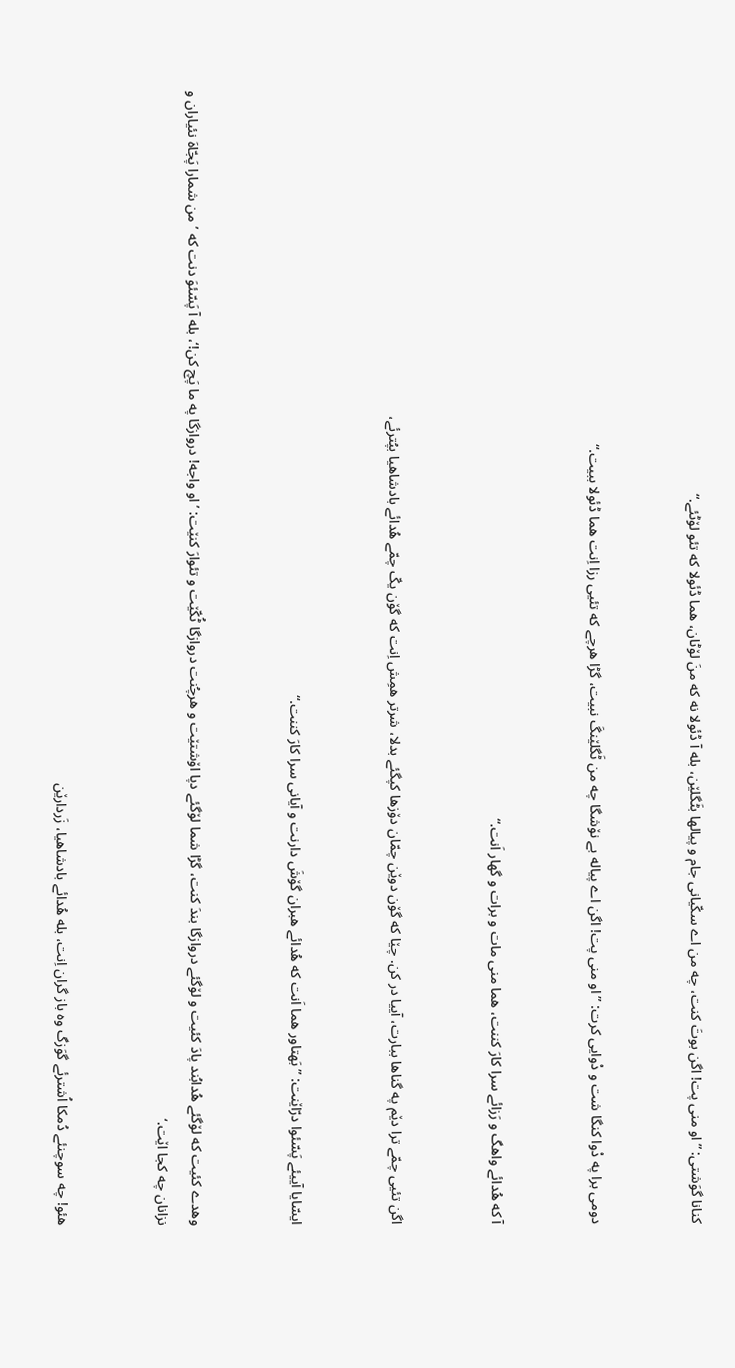کنانا گوَشتی: ”او منی پت! اگن بوتَ کنت، چه من اے سکّیانی جام و پیالها بٹَگلێن، بله آ ڈئولا نه که منَ لۆٹان، هما ڈئولا که تئو لۆٹئے.“


دومی برا په دْوا کنگا شت و دْوایی کرت: ”او منی پت! اگن اے پیاله بے نۆشگا چه من ٹَگلێنگَ نبیت، گڑا هرچے که تئیی رزا اِنت هما ڈئولا ببیت.“


آ که هُدائے واهگ و رَزائے سرا کارَ کننت، هما منی مات و برات و گهار اَنت.“


اگن تئیی چمّے ترا دێم په گناها ببارت، آییا در کن. چێا که گۆن دوێن چمّان دۆزها کپگئے بدلا، شرتر همِش اِنت که گۆن یکّ چمّے هُدائے بادشاهیا بپُترئے،


ایسّایا آییئے پَسّئوا درّاێنت: ”بَهتاور هما اَنت که هُدائے هبران گۆشَ دارنت و آیانی سرا کارَ کننت.“


وهدے کئیت که لۆگئے هُدابُند پادَ کئیت و لۆگئے دروازگا بندَ کنت، گڑا شما لۆگئے دپا اۆشتێت و هرچُنت دروازگا ٹُکّێت و تئوارَ کنێت: ’او واجه! دروازگا په ما پَچ کن!‘، بله آ پَسّئوَ دنت که ’من شمارا پَجّاهَ نئیاران و نزانان چه کجا اێت.‘


هئو! چه سوچنئے دُمکا اُشترئے گوَزگ وه باز گران اِنت، بله هُدائے بادشاهیا، زَردارێن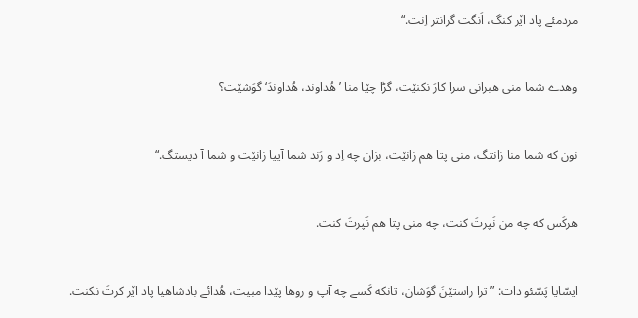مردمئے پاد اێر کنگ، اَنگت گرانتر اِنت.“


وهدے شما منی هبرانی سرا کارَ نکنێت، گڑا چێا منا ’هُداوند، هُداوندَ‘ گوَشێت؟


نون که شما منا زانتگ، منی پتا هم زانێت، بزان چه اِد و رَند شما آییا زانێت و شما آ دیستگ.“


هرکَس که چه من نَپرتَ کنت، چه منی پتا هم نَپرتَ کنت.


ایسّایا پَسّئو دات: ”ترا راستێنَ گوَشان، تانکه کَسے چه آپ و روها پێدا مبیت، هُدائے بادشاهیا پاد اێر کرتَ نکنت.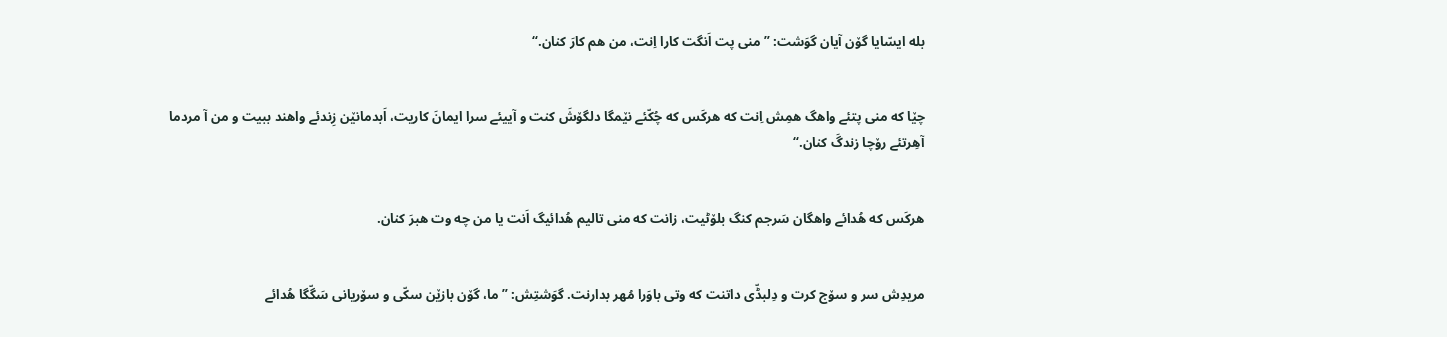بله ایسّایا گۆن آیان گوَشت: ”منی پت اَنگت کارا اِنت، من هم کارَ کنان.“


چێا که منی پتئے واهگ همِش اِنت که هرکَس که چُکّئے نێمگا دلگۆشَ کنت و آییئے سرا ایمانَ کاریت، اَبدمانێن زِندئے واهند ببیت و من آ مردما آهِرتئے رۆچا زندگَ کنان.“


هرکَس که هُدائے واهگان سَرجم کنگ بلۆٹیت، زانت که منی تالیم هُدائیگ اَنت یا من چه وت هبرَ کنان.


مریدِش سر و سۆج کرت و دِلبڈّی داتنت که وتی باوَرا مُهر بدارنت. گوَشتِش: ”ما، گۆن بازێن سکّی و سۆریانی سَگّگا هُدائے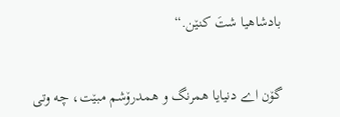بادشاهیا شتَ کنێن.“


گۆن اے دنیایا همرنگ و همدرۆشم مبێت، چه وتی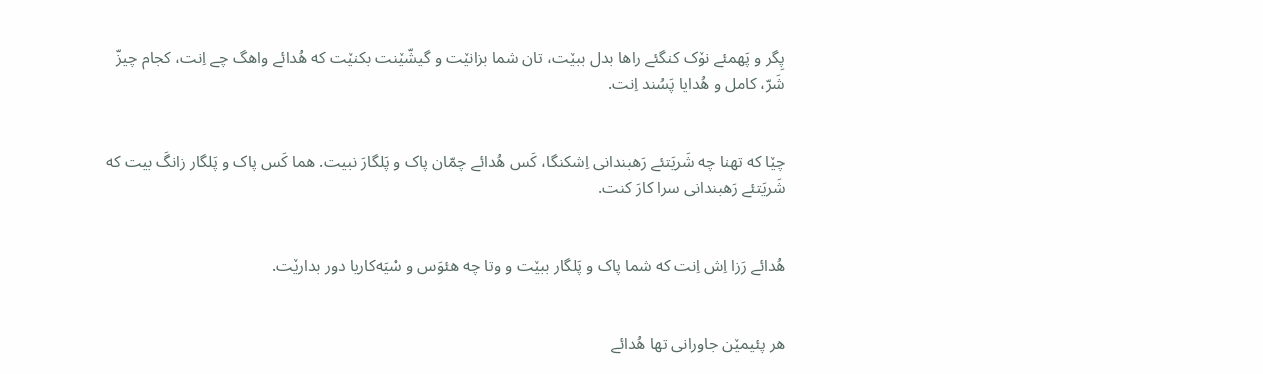پِگر و پَهمئے نۆک کنگئے راها بدل ببێت، تان شما بزانێت و گیشّێنت بکنێت که هُدائے واهگ چے اِنت، کجام چیزّ شَرّ، کامل و هُدایا پَسُند اِنت.


چێا که تهنا چه شَریَتئے رَهبندانی اِشکنگا، کَس هُدائے چمّان پاک و پَلگارَ نبیت. هما کَس پاک و پَلگار زانگَ بیت که شَریَتئے رَهبندانی سرا کارَ کنت.


هُدائے رَزا اِش اِنت که شما پاک و پَلگار ببێت و وتا چه هئوَس و سْیَه‌کاریا دور بدارێت.


هر پئیمێن جاورانی تها هُدائے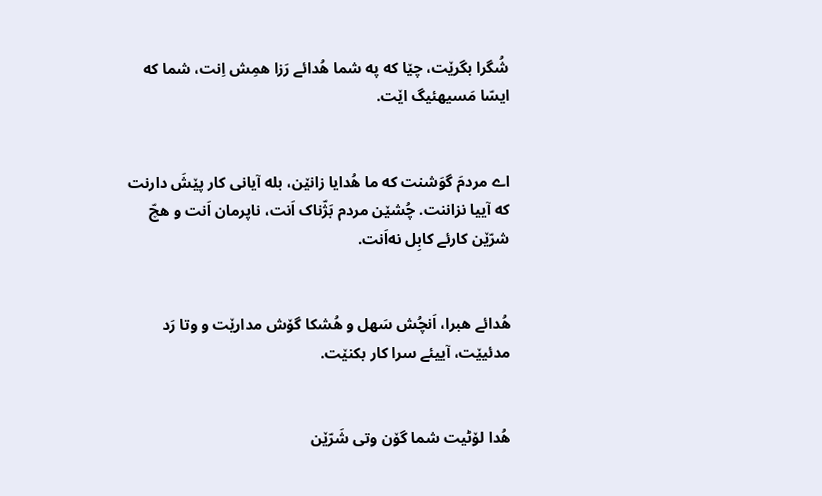شُگرا بگرێت، چێا که په شما هُدائے رَزا همِش اِنت، شما که ایسّا مَسیهئیگ اێت.


اے مردمَ گوَشنت که ما هُدایا زانێن، بله آیانی کار پێشَ دارنت که آییا نزاننت. چُشێن مردم بَژّناک اَنت، ناپرمان اَنت و هچّ شرّێن کارئے کابِل نه‌اَنت.


هُدائے هبرا، اَنچُش سَهل و هُشکا گۆش مدارێت و وتا رَد مدئیێت، آییئے سرا کار بکنێت.


هُدا لۆٹیت شما گۆن وتی شَرّێن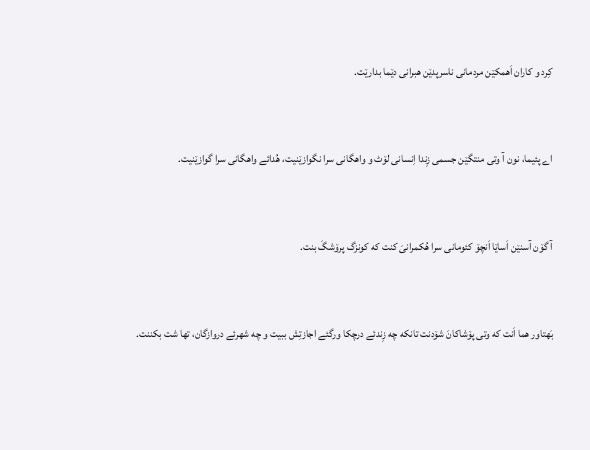کِرد و کاران اَهمکێن مردمانی ناسرپدێن هبرانی دێما بدارێت.


اے پئیما، نون آ وتی منتگێن جسمی زِندا اِنسانی لۆٹ و واهگانی سرا نگوازێنیت، هُدائے واهگانی سرا گوازێنیت.


آ گۆن آسنێن اَساێا اَنچۆ کئومانی سرا هُکمرانیَ کنت که کونزگ پرۆشگَ بنت.


بَهتاور هما اَنت که وتی پۆشاکانَ شۆدنت تانکه چه زِندئے درچکا ورگئے اجازتِش ببیت و چه شهرئے دروازگان، تها شت بکننت.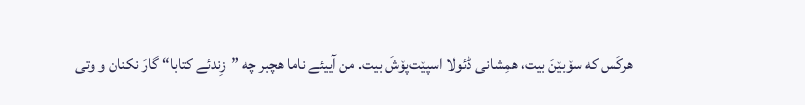هرکَس که سۆبێنَ بیت، همِشانی ڈئولا اسپێت‌پۆشَ بیت. من آییئے ناما هچبر چه ”زِندئے کتابا“ گارَ نکنان و وتی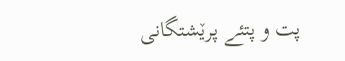پت و پتئے پرێشتگانی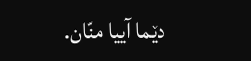دێما آییا منّان.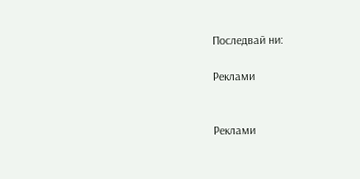Последвай ни:

Реклами


Реклами